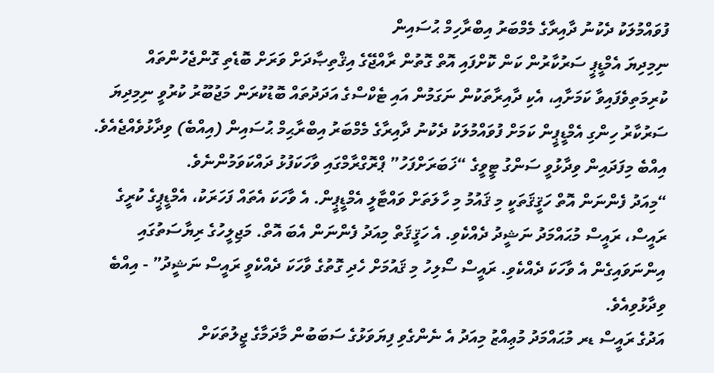ފުވައްމުލަކު ދެކުނު ދާއިރާގެ މެމްބަރު އިބްރާހިމް ޙުސައިން
ނިމިދިޔަ އެމްޑީޕީ ސަރުކާރުން ކަން ކޮށްފައި އޮތް ގޮތުން ރާއްޖޭގެ އިޤްތިޞާދަށް ވަރަށް ބޮޑެތި ގޮންޖެހުންތައް ކުރިމަތިވެފައިވާ ކަމަށާއި، އެކި ދާއިރާތަކުން ނަގަމުން އައި ޓެކްސްގެ އަދަދުތައް ބޮޑުކުރަން މަޖުބޫރު ކުރުވީ ނިމިދިޔަ ސަރުކާރު ހިންގި އެމްޑީޕީން ކަމަށް ފުވައްމުލަކު ދެކުނު ދާއިރާގެ މެމްބަރު އިބްރާޙިމް ޙުސައިން (އިއްބެ) ވިދާޅުވެއްޖެއެވެ.
އިއްބެ މިފަދައިން ވިދާޅުވީ ސަންގު ޓީވީގެ “ޚަބަރަށްފަހު” ޕްރޮގްރާމްގައި ވާހަކަފުޅު ދައްކަވަމުންނެވެ.
“މިއަދު ފެންނަން އޮތް ހަޤީޤަތަކީ މި ޤައުމު މި ހާލަތަށް ވައްޓާލީ އެމްޑީޕީން. އެ ވާހަކަ އެތައް ފަހަރަކު، އެމްޑީޕީގެ ކުރީގެ ރައީސް، ރައީސް މުޙައްމަދު ނަޝީދު ދެއްކެވި. އެ ހަޤީޤަތް މިއަދު ފެންނަން އެބަ އޮތް. މަޖިލީހުގެ ރިޔާސަތުގައި އިންނަވައިގެން އެ ވާހަކަ ދެއްކެވި. ރައީސް ސޯލިހު މި ޤައުމަށް ހެދި ގޮތުގެ ވާހަކަ ދެއްކެވީ ރައީސް ނަޝީދު” - އިއްބެ ވިދާޅުވިއެވެ.
އަދުގެ ރައީސް ޑރ މުޙައްމަދު މުޢިއްޒު މިއަދު އެ ނެންގެވި ފިޔަވަޅުގެ ސަބަބުން މާދަމާގެ ޖީލުތަކަށް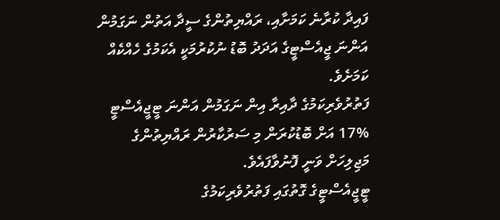ފައިދާ ކުރާނެ ކަމަށާއި، ރައްޔިތުންގެ ސީދާ އަތުން ނަގަމުން އަންނަ ޖީއެސްޓީގެ އަދަދު ބޮޑު ނުކުރުމަކީ އެކަމުގެ ހެއްކެއް ކަމަށެވެ.
ފަތުރުވެރިކަމުގެ ދާއިރާ އިން ނަގަމުން އަންނަ ޓީޖީއެސްޓީ %17 އަށް ބޮޑުކުރަން މި ސަރުކާރުން ރައްޔިތުންގެ މަޖިލިހަށް ވަނީ ފޮނުވާފައެވެ.
ޓީޖީއެސްޓީގެ ގޮތުގައި ފަތުރުވެރިކަމުގެ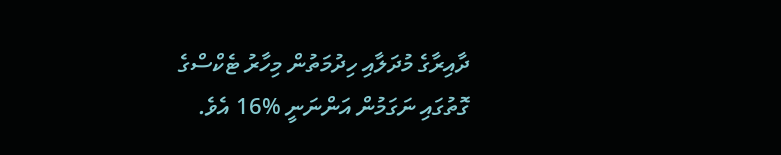ދާއިރާގެ މުދަލާއި ހިދުމަތުން މިހާރު ޓެކްސްގެ ގޮތުގައި ނަގަމުން އަންނަނީ %16 އެވެ.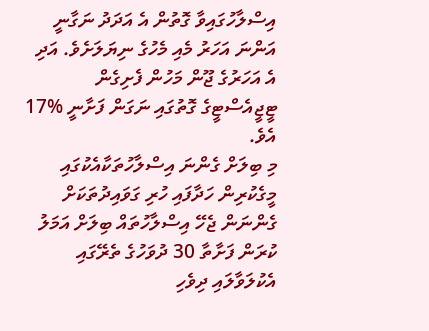އިސްލާހުގައިވާ ގޮތުން އެ އަދަދު ނަގާނީ އަންނަ އަހަރު މެއި މެހުގެ ނިޔަލަށެވެ. އަދި އެ އަހަރުގެ ޖޫން މަހުން ފެށިގެން ޓީޖީއެސްޓީގެ ގޮތުގައި ނަގަން ފަށާނީ %17 އެވެ.
މި ބިލަށް ގެންނަ އިސްލާހުތަކާއެކުގައި މީގެކުރިން ހަދާފައި ހުރި ގަވައިދުތަކަށް ގެންނަން ޖެހޭ އިސްލާހުތައް ބިލަށް އަމަލު ކުރަން ފަށާތާ 30 ދުވަހުގެ ތެރޭގައި އެކުލަވާލައި ދިވެހި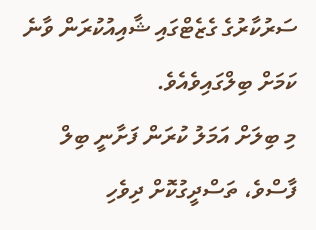ސަރުކާރުގެ ގެޒެޓްގައި ޝާއިއުކުރަން ވާނެ ކަމަށް ބިލްގައިވެއެވެ.
މި ބިލަށް އަމަލު ކުރަން ފަށާނީ ބިލް ފާސްވެ، ތަސްދީގުކޮށް ދިވެހި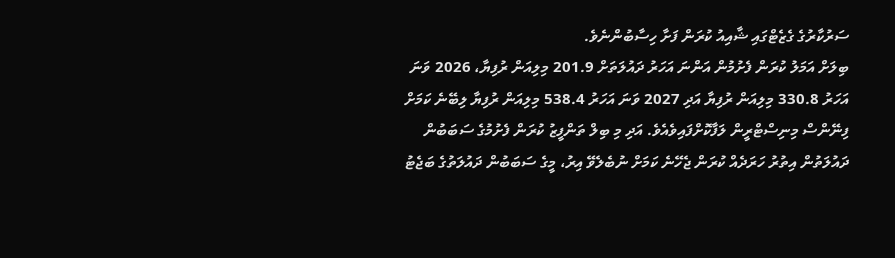ސަރުކާރުގެ ގެޒެޓްގައި ޝާއިއު ކުރަން ފަށާ ހިސާބުންނެވެ.
ބިލަށް އަމަލު ކުރަން ފެށުމުން އަންނަ އަހަރު ދައުލަތަށް 201.9 މިލިއަން ރުފިޔާ، 2026 ވަނަ އަހަރު 330.8 މިލިއަން ރުފިޔާ އަދި 2027 ވަނަ އަހަރު 538.4 މިލިއަން ރުފިޔާ ލިބޭނެ ކަމަށް ފިނޭންސް މިނިސްޓްރީން ލަފާކޮށްފައިވެއެވެ. އަދި މި ބިލް ތަންފީޒު ކުރަން ފެށުމުގެ ސަބަބުން ދައުލަތުން އިތުރު ހަރަދެއް ކުރަން ޖެހޭނެ ކަމަށް ނުބެލެވޭ އިރު، މީގެ ސަބަބުން ދައުލަތުގެ ބަޖެޓު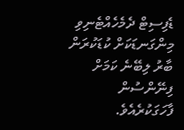ޑެފިސިޓް ދެމެހެއްޓެނިވި މިންގަނޑަކަށް ކުޑަކުރަން ބާރު ލިބޭނެ ކަމަށް ފިނޭންސުން ފާހަގަކުރެއެވެ.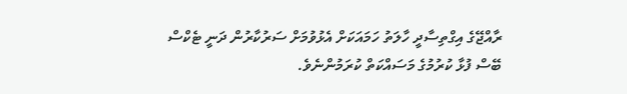ރާއްޖޭގެ އިގްތިސާދީ ހާލަތު ހަމައަކަށް އެޅުވުމަށް ސަރުކާރުން ދަނީ ޓެކްސް ބޭސް ފުޅާ ކުރުމުގެ މަސައްކަތް ކުރަމުންނެވެ.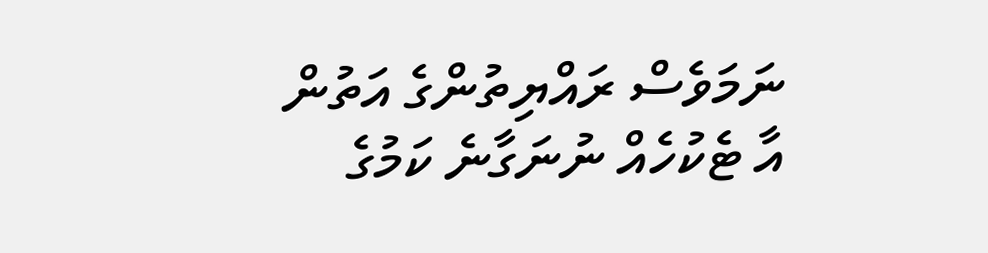ނަމަވެސް ރައްޔިތުންގެ އަތުން އާ ޓެކުހެއް ނުނަގާނެ ކަމުގެ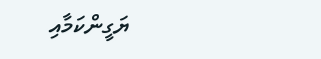ޔަގީންކަމާއި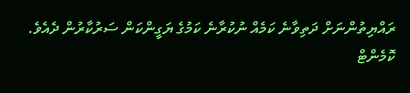ރައްޔިތުންނަށް ދަތިވާނެ ކަމެއް ނުކުރާނެ ކަމުގެ ޔަގީންކަން ސަރުކާރުން ދެއެވެ.
ކޮމެންޓް